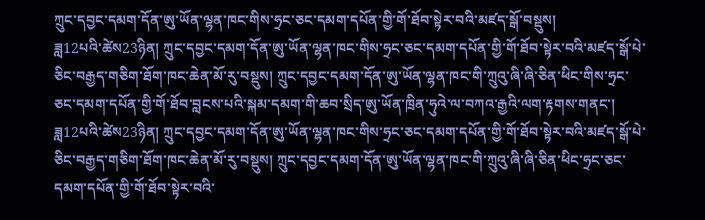ཀྲུང་དབྱང་དམག་དོན་ཨུ་ཡོན་ལྷན་ཁང་གིས་ཧྲང་ཅང་དམག་དཔོན་གྱི་གོ་ཐོབ་སྟེར་བའི་མཛད་སྒོ་བསྡུས།
ཟླ12པའི་ཚེས23ཉིན། ཀྲུང་དབྱང་དམག་དོན་ཨུ་ཡོན་ལྷན་ཁང་གིས་ཧྲང་ཅང་དམག་དཔོན་གྱི་གོ་ཐོབ་སྟེར་བའི་མཛད་སྒོ་པེ་ཅིང་བརྒྱད་གཅིག་ཐོག་ཁང་ཆེན་མོ་རུ་བསྡུས། ཀྲུང་དབྱང་དམག་དོན་ཨུ་ཡོན་ལྷན་ཁང་གི་ཀྲུའུ་ཞི་ཞི་ཅིན་ཕིང་གིས་ཧྲང་ཅང་དམག་དཔོན་གྱི་གོ་ཐོབ་བླངས་པའི་སྐམ་དམག་གི་ཆབ་སྲིད་ཨུ་ཡོན་ཁྲིན་ཧུའེ་ལ་བཀའ་རྒྱའི་ལག་རྟགས་གནང་།
ཟླ12པའི་ཚེས23ཉིན། ཀྲུང་དབྱང་དམག་དོན་ཨུ་ཡོན་ལྷན་ཁང་གིས་ཧྲང་ཅང་དམག་དཔོན་གྱི་གོ་ཐོབ་སྟེར་བའི་མཛད་སྒོ་པེ་ཅིང་བརྒྱད་གཅིག་ཐོག་ཁང་ཆེན་མོ་རུ་བསྡུས། ཀྲུང་དབྱང་དམག་དོན་ཨུ་ཡོན་ལྷན་ཁང་གི་ཀྲུའུ་ཞི་ཞི་ཅིན་ཕིང་ཧྲང་ཅང་དམག་དཔོན་གྱི་གོ་ཐོབ་སྟེར་བའི་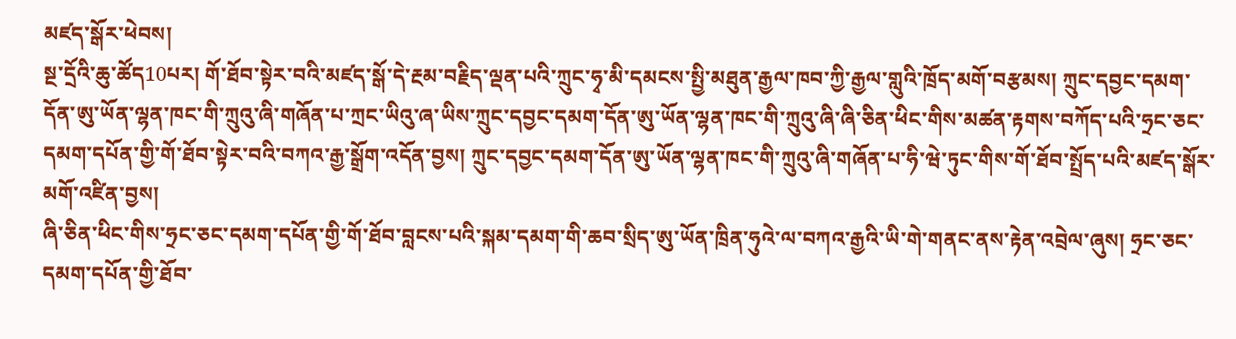མཛད་སྒོར་ཕེབས།
སྔ་དྲོའི་ཆུ་ཚོད10པར། གོ་ཐོབ་སྟེར་བའི་མཛད་སྒོ་དེ་རྔམ་བརྗིད་ལྡན་པའི་ཀྲུང་ཧྭ་མི་དམངས་སྤྱི་མཐུན་རྒྱལ་ཁབ་ཀྱི་རྒྱལ་གླུའི་ཁྲོད་མགོ་བརྩམས། ཀྲུང་དབྱང་དམག་དོན་ཨུ་ཡོན་ལྷན་ཁང་གི་ཀྲུའུ་ཞི་གཞོན་པ་ཀྲང་ཡིའུ་ཞ་ཡིས་ཀྲུང་དབྱང་དམག་དོན་ཨུ་ཡོན་ལྷན་ཁང་གི་ཀྲུའུ་ཞི་ཞི་ཅིན་ཕིང་གིས་མཚན་རྟགས་བཀོད་པའི་ཧྲང་ཅང་དམག་དཔོན་གྱི་གོ་ཐོབ་སྟེར་བའི་བཀའ་རྒྱ་སྒྲོག་འདོན་བྱས། ཀྲུང་དབྱང་དམག་དོན་ཨུ་ཡོན་ལྷན་ཁང་གི་ཀྲུའུ་ཞི་གཞོན་པ་ཧི་ཝེ་ཏུང་གིས་གོ་ཐོབ་སྤྲོད་པའི་མཛད་སྒོར་མགོ་འཛིན་བྱས།
ཞི་ཅིན་ཕིང་གིས་ཧྲང་ཅང་དམག་དཔོན་གྱི་གོ་ཐོབ་བླངས་པའི་སྐམ་དམག་གི་ཆབ་སྲིད་ཨུ་ཡོན་ཁྲིན་ཧུའེ་ལ་བཀའ་རྒྱའི་ཡི་གེ་གནང་ནས་རྟེན་འབྲེལ་ཞུས། ཧྲང་ཅང་དམག་དཔོན་གྱི་ཐོབ་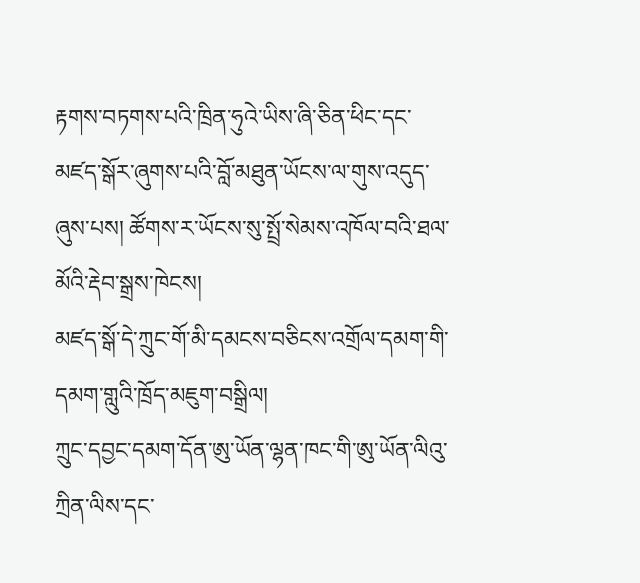རྟགས་བཏགས་པའི་ཁྲིན་ཧུའེ་ཡིས་ཞི་ཅིན་ཕིང་དང་མཛད་སྒོར་ཞུགས་པའི་བློ་མཐུན་ཡོངས་ལ་གུས་འདུད་ཞུས་པས། ཚོགས་ར་ཡོངས་སུ་སྤྲོ་སེམས་འཁོལ་བའི་ཐལ་མོའི་རྡེབ་སྒྲས་ཁེངས།
མཛད་སྒོ་དེ་ཀྲུང་གོ་མི་དམངས་བཅིངས་འགྲོལ་དམག་གི་དམག་གླུའི་ཁྲོད་མཇུག་བསྒྲིལ།
ཀྲུང་དབྱང་དམག་དོན་ཨུ་ཡོན་ལྷན་ཁང་གི་ཨུ་ཡོན་ལིའུ་ཀྲིན་ལིས་དང་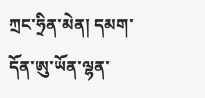ཀྲང་ཧྲིན་མེན། དམག་དོན་ཨུ་ཡོན་ལྷན་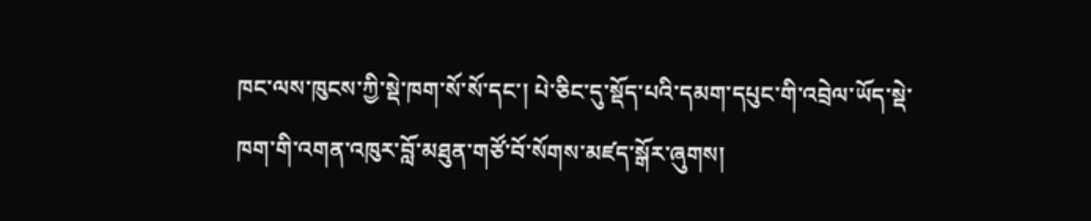ཁང་ལས་ཁུངས་ཀྱི་སྡེ་ཁག་སོ་སོ་དང་། པེ་ཅིང་དུ་སྡོད་པའི་དམག་དཔུང་གི་འབྲེལ་ཡོད་སྡེ་ཁག་གི་འགན་འཁུར་བློ་མཐུན་གཙོ་བོ་སོགས་མཛད་སྒོར་ཞུགས།